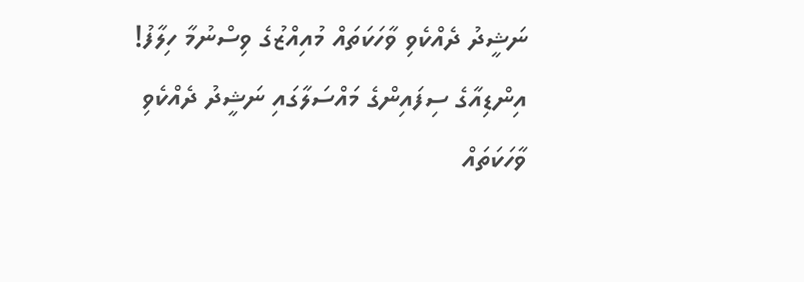ނަޝީދު ދެއްކެވި ވާހަކަތައް މުއިއްޒުގެ ވިސްނުމާ ހިލާފު!
އިންޑިއާގެ ސިފައިންގެ މައްސަލާގައި ނަޝީދު ދެއްކެވި ވާހަކަތައް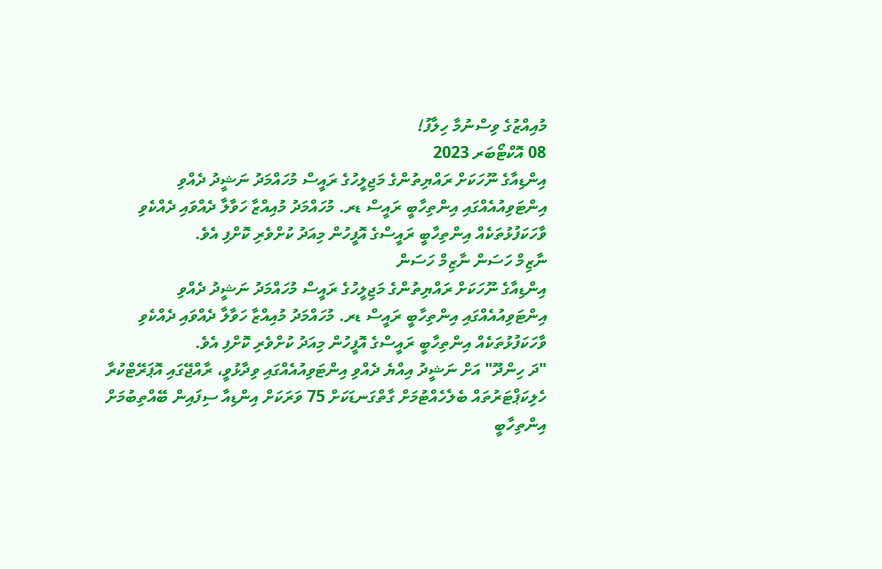މުއިއްޒުގެ ވިސްނުމާ ހިލާފު!
08 އޮކްޓޯބަރ 2023
އިންޑިއާގެ ނޫހަކަށް ރައްޔިތުންގެ މަޖިލީހުގެ ރައީސް މުހައްމަދު ނަޝީދު ދެއްވި އިންޓަވިއުއެއްގައި އިންތިހާބީ ރައީސް ޑރ. މުހައްމަދު މުއިއްޒާ ހަވާލާ ދެއްވައި ދެއްކެވި ވާހަކަފުޅުތަކެއް އިންތިހާބީ ރައީސްގެ އޮފީހުން މިއަދު ކުށްވެރި ކޮށްފި އެވެ.
ނާޒިމް ހަސަން ނާޒިމް ހަސަން
އިންޑިއާގެ ނޫހަކަށް ރައްޔިތުންގެ މަޖިލީހުގެ ރައީސް މުހައްމަދު ނަޝީދު ދެއްވި އިންޓަވިއުއެއްގައި އިންތިހާބީ ރައީސް ޑރ. މުހައްމަދު މުއިއްޒާ ހަވާލާ ދެއްވައި ދެއްކެވި ވާހަކަފުޅުތަކެއް އިންތިހާބީ ރައީސްގެ އޮފީހުން މިއަދު ކުށްވެރި ކޮށްފި އެވެ.
"ދަ ހިންދޫ" އަށް ނަޝީދު އިއްޔެ ދެއްވި އިންޓަވިއުއެއްގައި ވިދާޅުވީ، ރާއްޖޭގައި އޮޕަރޭޓްކުރާ ހެލިކަޕްޓަރުތައް ބެލެހެއްޓުމަށް ގާތްގަނޑަކަށް 75 ވަރަކަށް އިންޑިއާ ސިފައިން ބޭއްތިބުމަށް އިންތިހާބީ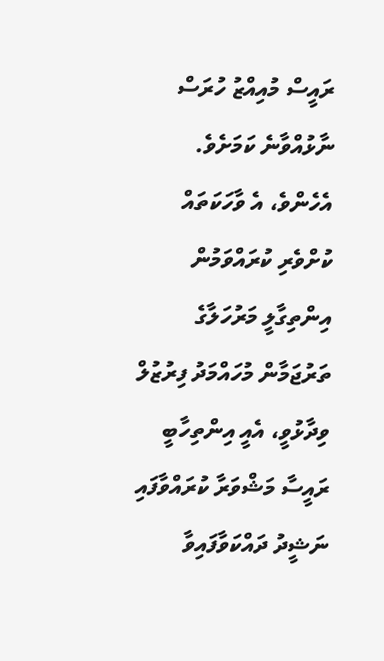ރައީސް މުއިއްޒު ހުރަސް ނާޅުއްވާނެ ކަމަށެވެ.
އެހެންވެ، އެ ވާހަކަތައް ކުށްވެރި ކުރައްވަމުން އިންތިގާލީ މަރުހަލާގެ ތަރުޖަމާން މުހައްމަދު ފިރުޒުލް ވިދާޅުވީ، އެއީ އިންތިހާބީ ރައީސާ މަޝްވަރާ ކުރައްވާފައި ނަޝީދު ދައްކަވާފައިވާ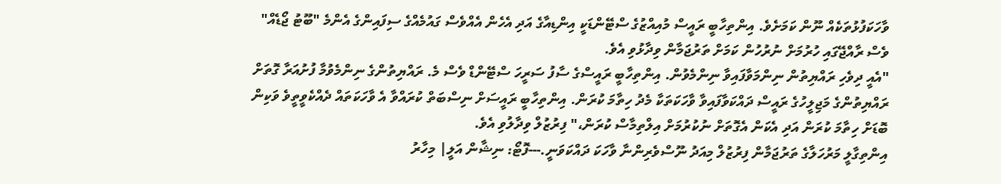ވާހަކަފުޅުތަކެއް ނޫން ކަމަށެވެ. އިންތިހާބީ ރައީސް މުއިއްޒުގެ ސްޓޭންޑަކީ އިންޑިއާގެ އަދި އެހެން އެއްވެސް ގައުމެއްގެ ސިފައިންގެ އެންމެ "ބޫޓު ޖޯޑެއް" ވެސް ރާއްޖޭގައި ހުރުމަށް ނުރުހުން ކަމަށް ތަރުޖަމާން ވިދާޅުވި އެވެ.
"އެއީ ދިވެހި ރައްޔިތުން ނިންމަވާފައިވާ ނިންމެވުން. އިންތިހާބީ ރައީސްގެ ސާފު ސަރީހަ ސްޓޭންޑް ވެސް މެ. ރައްޔިތުންގެ ނިންމެވުމާ ފުށުއަރާ ގޮތަށް ރައްޔިތުންގެ މަޖިލީހުގެ ރައީސް ދައްކަވާފައިވާ ވާހަކަތަކާ މެދު ހިތާމަ ކުރަން. އިންތިހާބީ ރައީސަށް ނިސްބަތް ކުރައްވާ އެ ވާހަކަތައް ދެއްކެވީތީވެ ވަކިން ބޮޑަށް ހިތާމަ ކުރަން އަދި އެކަން އެގޮތަށް ނުކުރުމަށް އިލްތިމާސް ކުރަން،" ފިރުޒުލް ވިދާލުވި އެވެ.
އިންތިގާލީ މަރުހަލާގެ ތަރުޖަމާން ފިރުޒުލް މިއަދު ނޫސްވެރިންނާ ވާހަކަ ދައްކަވަނީ.---ފޮޓޯ: ނިޝާން އަލީ| މިހާރު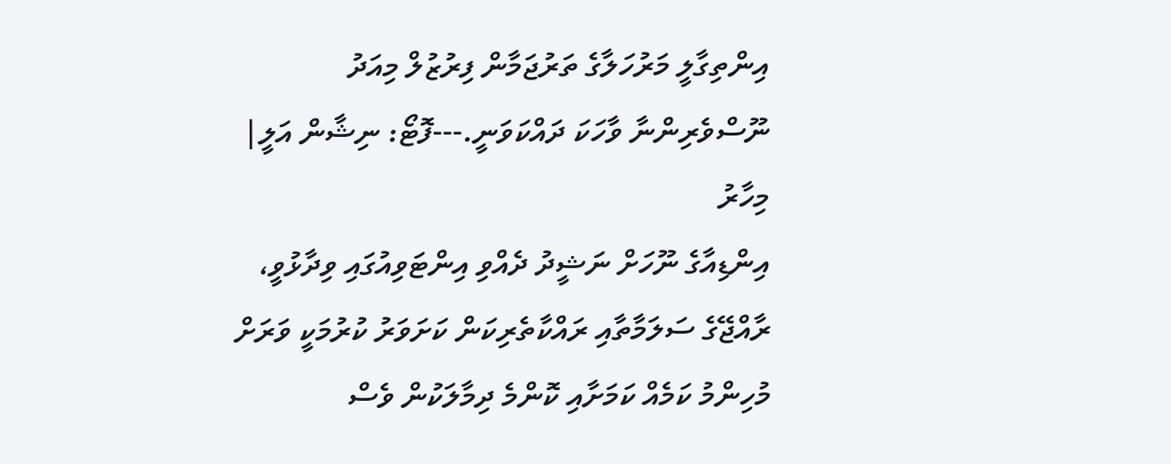އިންތިގާލީ މަރުހަލާގެ ތަރުޖަމާން ފިރުޒުލް މިއަދު ނޫސްވެރިންނާ ވާހަކަ ދައްކަވަނީ.---ފޮޓޯ: ނިޝާން އަލީ| މިހާރު
އިންޑިއާގެ ނޫހަށް ނަޝީދު ދެއްވި އިންޓަވިއުގައި ވިދާޅުވީ، ރާއްޖޭގެ ސަލަމާތާއި ރައްކާތެރިކަން ކަށަވަރު ކުރުމަކީ ވަރަށް މުހިންމު ކަމެއް ކަމަށާއި ކޮންމެ ދިމާލަކުން ވެސް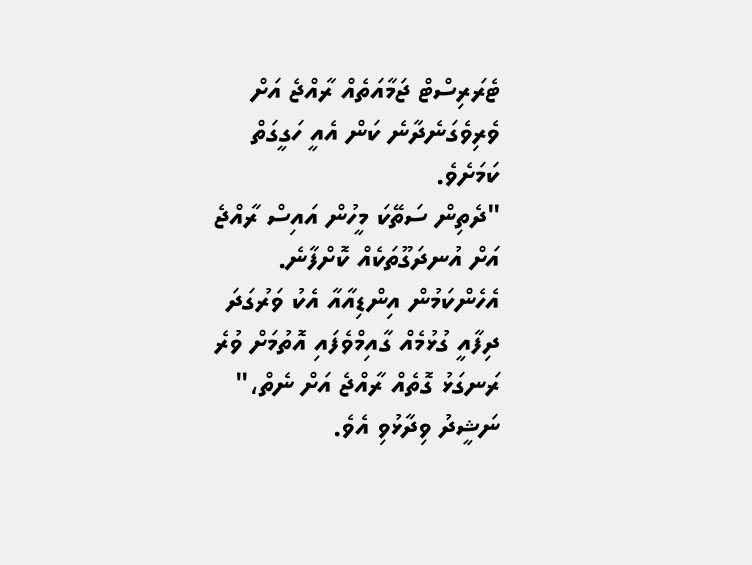ޓެރަރިސްޓް ޖަމާއަތެއް ރާއްޖެ އަށް ވެރިވެގަނެދާނެ ކަން އެއީ ހަގީގަތް ކަމަށެވެ.
"ދެތިން ސަތޭކަ މީހުން އައިސް ރާއްޖެ އަށް އުނދަގޫތަކެއް ކޮށްފާނެ. އެހެންކަމުން އިންޑިއާއާ އެކު ވަރުގަދަ ދިފާއީ ގުޅުމެއް ގާއިމްވެފައި އޮތުމަށް ވުރެ ރަނގަޅު ގޮތެއް ރާއްޖެ އަށް ނެތް،" ނަޝީދު ވިދާޅުވި އެވެ.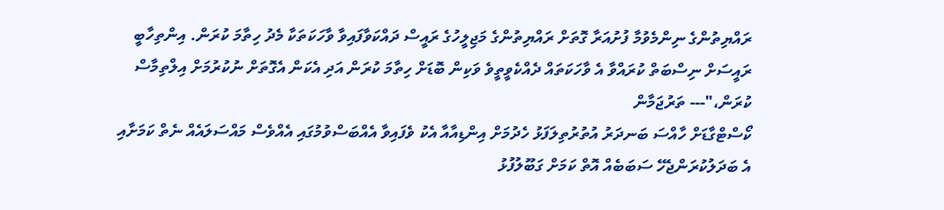ރައްޔިތުންގެ ނިންމެވުމާ ފުށުއަރާ ގޮތަށް ރައްޔިތުންގެ މަޖިލީހުގެ ރައީސް ދައްކަވާފައިވާ ވާހަކަތަކާ މެދު ހިތާމަ ކުރަން. އިންތިހާބީ ރައީސަށް ނިސްބަތް ކުރައްވާ އެ ވާހަކަތައް ދެއްކެވީތީވެ ވަކިން ބޮޑަށް ހިތާމަ ކުރަން އަދި އެކަން އެގޮތަށް ނުކުރުމަށް އިލްތިމާސް ކުރަން،"--- ތަރުޖަމާން
ކޯސްޓްގާޑަށް ހާއްސަ ބަނދަރު އުތުރުތިލަފަޅު ހެދުމަށް އިންޑިއާއާ އެކު ވެފައިވާ އެއްބަސްވުމުގައި އެއްވެސް މައްސަލައެއް ނެތް ކަމަށާއި އެ ބަދަލުކުރަންޖެހޭ ސަބަބެއް އޮތް ކަމަށް ގަބޫލުފުޅު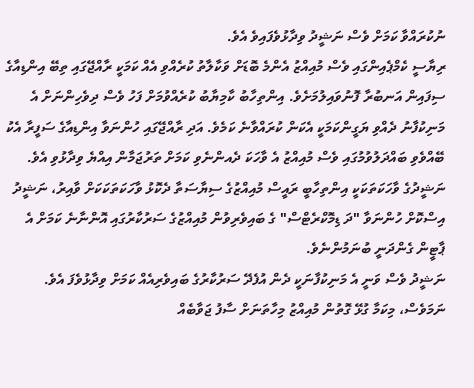ނުކުރައްވާ ކަމަށް ވެސް ނަޝީދު ވިދާޅުވެފައިވެ އެވެ.
ރިޔާސީ ކެމްޕެއިންގައި ވެސް މުއިއްޒު އެންމެ ބޮޑަށް ވަކާލާތު ކުރެއްވި އެއް ކަމަކީ ރާއްޖޭގައި ތިބޭ އިންޑިއާގެ ސިފައިން އަނބުރާ ފޮނުވައިލުމަށެވެ. އިންތިހާބު ކާމިޔާބު ކުރެއްވުމަށް ފަހު ވެސް ދިވެހިންނަށް އެ މަނިކުފާނު ދެއްވި ޔަގީންކަމަކީ އެކަން ކުރައްވާނެ ކަމެވެ. އަދި ރާއްޖޭގައި ހުންނަވާ އިންޑިއާގެ ސަފީރާ އެކު ބޭއްވެވި ބައްދަލުވުމުގައި ވެސް މުއިއްޒު އެ ވާހަކަ ދެއންނެވި ކަމަށް ތަރުޖަމާން އިއްޔެ ވިދާޅުވި އެވެ.
ނަޝީދުގެ ވާހަކަތަކަކީ އިންތިހާބީ ރައީސް މުއިއްޒުގެ ސިޔާސަތާ ދެކޮޅު ވާހަކަތަކަކަށް ވާއިރު، ނަޝީދު އިސްކޮށް ހުންނަވާ "ދަ ޑިމޮކްރެޓްސް" ގެ ބައިވެރިވުން މުއިއްޒުގެ ސަރުކާރުގައި އޮންނާނެ ކަމަށް އެ ޕާޓީން ގެންދަނީ ބުނަމުންނެވެ.
ނަޝީދު ވެސް ވަނީ އެ މަނިކުފާނަކީ ދެން އުފެދޭ ސަރުކާރުގެ ބައިވެރިއެއް ކަމަށް ވިދާޅުވެފަ އެވެ. ނަމަވެސް، މިކަމާ ގުޅޭ ގޮތުން މުއިއްޒު މިހާތަނަށް ސާފު ޖަވާބެއް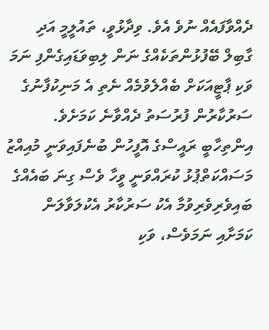ދެއްވާފައެއް ނުވެ އެވެ. ވިދާޅުވީ، ތައުލީމީ އަދި ގާބިލް ބޭފުޅުންތަކެއްގެ ނަން ލިބިވަޑައިގެންފި ނަމަ ވަކި ޕާޓީއަކަށް ބެއްލެވުމެއް ނެތި އެ މަނިކުފާނުގެ ސަރުކާރުން ފުރުސަތު ދެއްވާނެ ކަމަށެވެ.
އިންތިހާބީ ރައީސްގެ އޮފީހުން ބުނެފައިވަނީ މުއިއްޒު މަސައްކަތްޕުޅު ކުރައްވަނީ ވީހާ ވެސް ގިނަ ބައެއްގެ ބައިވެރިވެރިވުމާ އެކު ސަރުކާރު އެކުލަވާލަން ކަމަށާއި ނަމަވެސް، ވަކި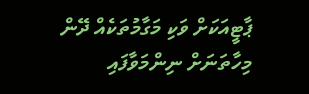ޕާޓީއަކަށް ވަކި މަގާމުތަކެއް ދޭން މިހާތަނަށް ނިންމަވާފައި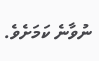ނުވާނެ ކަމަށެވެ.